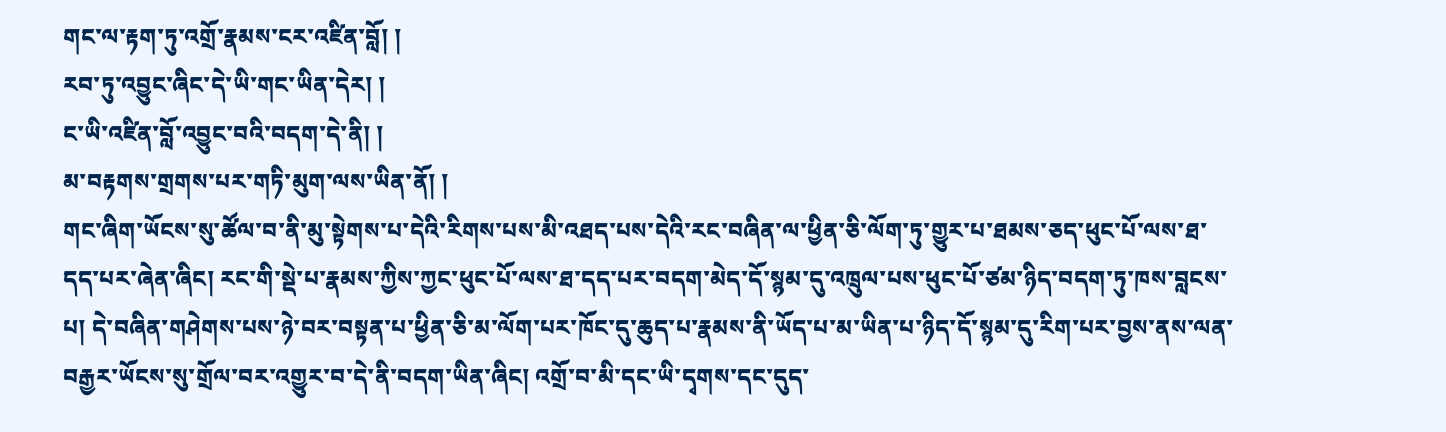གང་ལ་རྟག་ཏུ་འགྲོ་རྣམས་ངར་འཛིན་བློ། །
རབ་ཏུ་འབྱུང་ཞིང་དེ་ཡི་གང་ཡིན་དེར། །
ང་ཡི་འཛིན་བློ་འབྱུང་བའི་བདག་དེ་ནི། །
མ་བརྟགས་གྲགས་པར་གཏི་མུག་ལས་ཡིན་ནོ། །
གང་ཞིག་ཡོངས་སུ་ཚོལ་བ་ནི་མུ་སྟེགས་པ་དེའི་རིགས་པས་མི་འཐད་པས་དེའི་རང་བཞིན་ལ་ཕྱིན་ཅི་ལོག་ཏུ་གྱུར་པ་ཐམས་ཅད་ཕུང་པོ་ལས་ཐ་དད་པར་ཞེན་ཞིང། རང་གི་སྡེ་པ་རྣམས་ཀྱིས་ཀྱང་ཕུང་པོ་ལས་ཐ་དད་པར་བདག་མེད་དོ་སྙམ་དུ་འཁྲུལ་པས་ཕུང་པོ་ཙམ་ཉིད་བདག་ཏུ་ཁས་བླངས་པ། དེ་བཞིན་གཤེགས་པས་ཉེ་བར་བསྟན་པ་ཕྱིན་ཅི་མ་ལོག་པར་ཁོང་དུ་ཆུད་པ་རྣམས་ནི་ཡོད་པ་མ་ཡིན་པ་ཉིད་དོ་སྙམ་དུ་རིག་པར་བྱས་ནས་ལན་བརྒྱར་ཡོངས་སུ་གྲོལ་བར་འགྱུར་བ་དེ་ནི་བདག་ཡིན་ཞིང། འགྲོ་བ་མི་དང་ཡི་དྭགས་དང་དུད་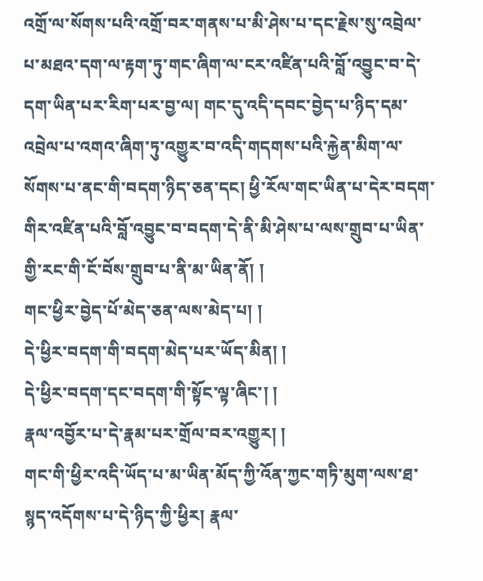འགྲོ་ལ་སོགས་པའི་འགྲོ་བར་གནས་པ་མི་ཤེས་པ་དང་རྗེས་སུ་འབྲེལ་པ་མཐའ་དག་ལ་རྟག་ཏུ་གང་ཞིག་ལ་ངར་འཛིན་པའི་བློ་འབྱུང་བ་དེ་དག་ཡིན་པར་རིག་པར་བྱ་ལ། གང་དུ་འདི་དབང་བྱེད་པ་ཉིད་དམ་འབྲེལ་པ་འགའ་ཞིག་ཏུ་འགྱུར་བ་འདི་གདགས་པའི་རྐྱེན་མིག་ལ་སོགས་པ་ནང་གི་བདག་ཉིད་ཅན་དང། ཕྱི་རོལ་གང་ཡིན་པ་དེར་བདག་གིར་འཛིན་པའི་བློ་འབྱུང་བ་བདག་དེ་ནི་མི་ཤེས་པ་ལས་གྲུབ་པ་ཡིན་གྱི་རང་གི་ངོ་བོས་གྲུབ་པ་ནི་མ་ཡིན་ནོ། །
གང་ཕྱིར་བྱེད་པོ་མེད་ཅན་ལས་མེད་པ། །
དེ་ཕྱིར་བདག་གི་བདག་མེད་པར་ཡོད་མིན། །
དེ་ཕྱིར་བདག་དང་བདག་གི་སྟོང་ལྟ་ཞིང་། །
རྣལ་འབྱོར་པ་དེ་རྣམ་པར་གྲོལ་བར་འགྱུར། །
གང་གི་ཕྱིར་འདི་ཡོད་པ་མ་ཡིན་མོད་ཀྱི་འོན་ཀྱང་གཏི་མུག་ལས་ཐ་སྙད་འདོགས་པ་དེ་ཉིད་ཀྱི་ཕྱིར། རྣལ་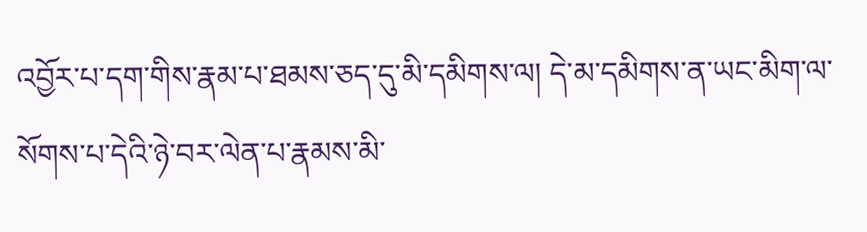འབྱོར་པ་དག་གིས་རྣམ་པ་ཐམས་ཅད་དུ་མི་དམིགས་ལ། དེ་མ་དམིགས་ན་ཡང་མིག་ལ་སོགས་པ་དེའི་ཉེ་བར་ལེན་པ་རྣམས་མི་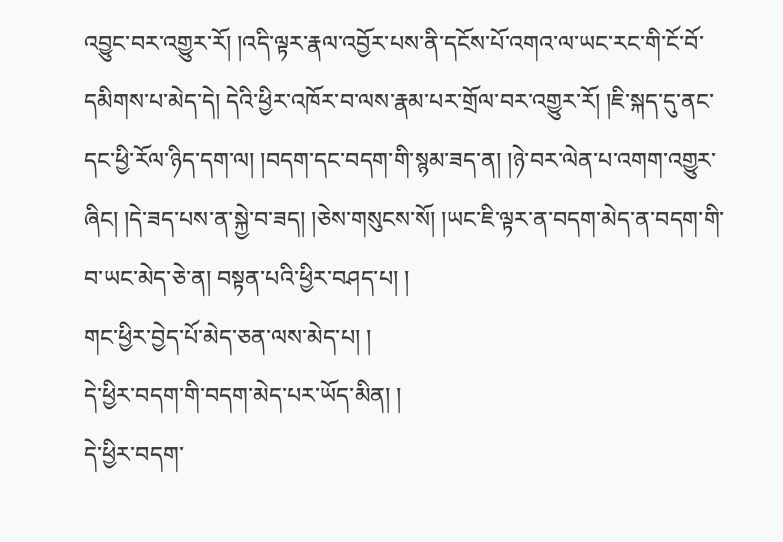འབྱུང་བར་འགྱུར་རོ། །འདི་ལྟར་རྣལ་འབྱོར་པས་ནི་དངོས་པོ་འགའ་ལ་ཡང་རང་གི་ངོ་བོ་དམིགས་པ་མེད་དེ། དེའི་ཕྱིར་འཁོར་བ་ལས་རྣམ་པར་གྲོལ་བར་འགྱུར་རོ། །ཇི་སྐད་དུ་ནང་དང་ཕྱི་རོལ་ཉིད་དག་ལ། །བདག་དང་བདག་གི་སྙམ་ཟད་ན། །ཉེ་བར་ལེན་པ་འགག་འགྱུར་ཞིང། །དེ་ཟད་པས་ན་སྐྱེ་བ་ཟད། །ཅེས་གསུངས་སོ། །ཡང་ཇི་ལྟར་ན་བདག་མེད་ན་བདག་གི་བ་ཡང་མེད་ཅེ་ན། བསྟན་པའི་ཕྱིར་བཤད་པ། །
གང་ཕྱིར་བྱེད་པོ་མེད་ཅན་ལས་མེད་པ། །
དེ་ཕྱིར་བདག་གི་བདག་མེད་པར་ཡོད་མིན། །
དེ་ཕྱིར་བདག་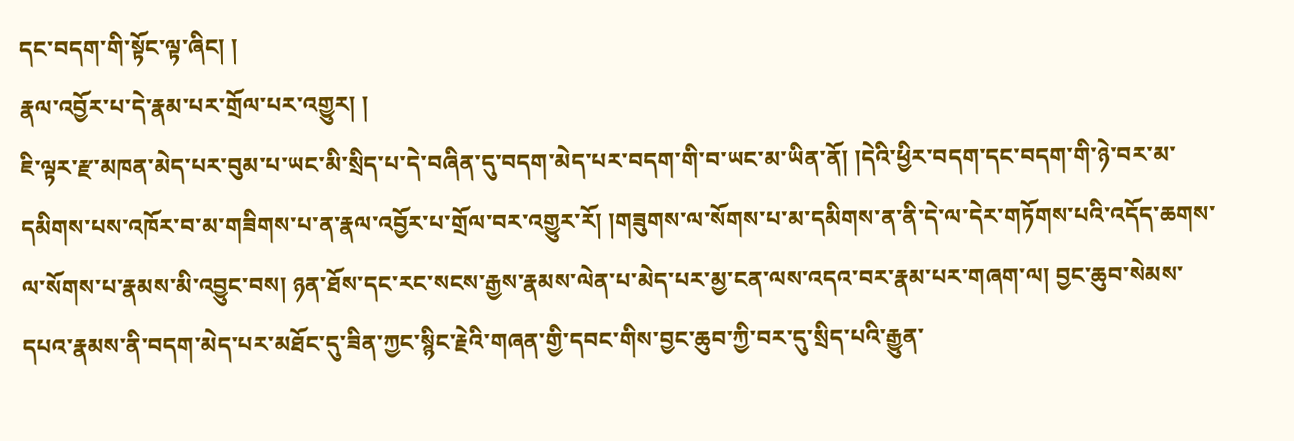དང་བདག་གི་སྟོང་ལྟ་ཞིང། །
རྣལ་འབྱོར་པ་དེ་རྣམ་པར་གྲོལ་པར་འགྱུར། །
ཇི་ལྟར་རྫ་མཁན་མེད་པར་བུམ་པ་ཡང་མི་སྲིད་པ་དེ་བཞིན་དུ་བདག་མེད་པར་བདག་གི་བ་ཡང་མ་ཡིན་ནོ། །དེའི་ཕྱིར་བདག་དང་བདག་གི་ཉེ་བར་མ་དམིགས་པས་འཁོར་བ་མ་གཟིགས་པ་ན་རྣལ་འབྱོར་པ་གྲོལ་བར་འགྱུར་རོ། །གཟུགས་ལ་སོགས་པ་མ་དམིགས་ན་ནི་དེ་ལ་དེར་གཏོགས་པའི་འདོད་ཆགས་ལ་སོགས་པ་རྣམས་མི་འབྱུང་བས། ཉན་ཐོས་དང་རང་སངས་རྒྱས་རྣམས་ལེན་པ་མེད་པར་མྱ་ངན་ལས་འདའ་བར་རྣམ་པར་གཞག་ལ། བྱང་ཆུབ་སེམས་དཔའ་རྣམས་ནི་བདག་མེད་པར་མཐོང་དུ་ཟིན་ཀྱང་སྙིང་རྗེའི་གཞན་གྱི་དབང་གིས་བྱང་ཆུབ་ཀྱི་བར་དུ་སྲིད་པའི་རྒྱུན་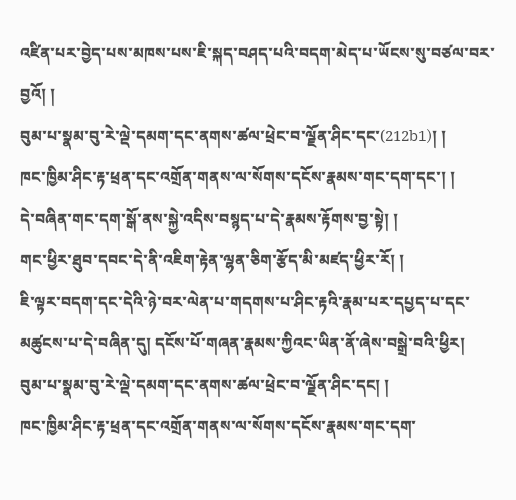འཛིན་པར་བྱེད་པས་མཁས་པས་ཇི་སྐད་བཤད་པའི་བདག་མེད་པ་ཡོངས་སུ་བཙལ་བར་བྱའོ། །
བུམ་པ་སྣམ་བུ་རེ་ལྡེ་དམག་དང་ནགས་ཚལ་ཕྲེང་བ་ལྗོན་ཤིང་དང་(212b1)། །
ཁང་ཁྱིམ་ཤིང་རྟ་ཕྲན་དང་འགྲོན་གནས་ལ་སོགས་དངོས་རྣམས་གང་དག་དང་། །
དེ་བཞིན་གང་དག་སྒོ་ནས་སྐྱེ་འདིས་བསྙད་པ་དེ་རྣམས་རྟོགས་བྱ་སྟེ། །
གང་ཕྱིར་ཐུབ་དབང་དེ་ནི་འཇིག་རྟེན་ལྷན་ཅིག་རྩོད་མི་མཛད་ཕྱིར་རོ། །
ཇི་ལྟར་བདག་དང་དེའི་ཉེ་བར་ལེན་པ་གདགས་པ་ཤིང་རྟའི་རྣམ་པར་དཔྱད་པ་དང་མཚུངས་པ་དེ་བཞིན་དུ། དངོས་པོ་གཞན་རྣམས་ཀྱིའང་ཡིན་ནོ་ཞེས་བསྒྲེ་བའི་ཕྱིར།
བུམ་པ་སྣམ་བུ་རེ་ལྡེ་དམག་དང་ནགས་ཚལ་ཕྲེང་བ་ལྗོན་ཤིང་དང། །
ཁང་ཁྱིམ་ཤིང་རྟ་ཕྲན་དང་འགྲོན་གནས་ལ་སོགས་དངོས་རྣམས་གང་དག་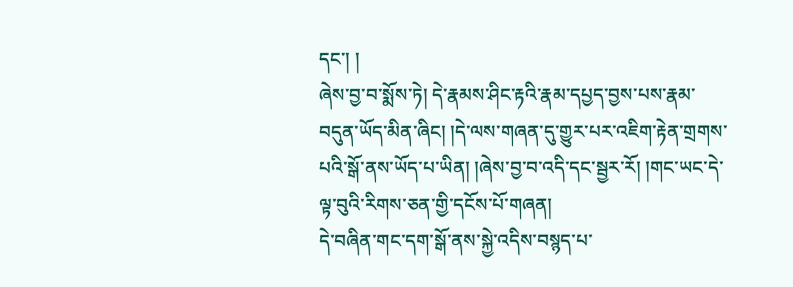དང་། །
ཞེས་བྱ་བ་སྨོས་ཏེ། དེ་རྣམས་ཤིང་རྟའི་རྣམ་དཔྱད་བྱས་པས་རྣམ་བདུན་ཡོད་མིན་ཞིང། །དེ་ལས་གཞན་དུ་གྱུར་པར་འཇིག་རྟེན་གྲགས་པའི་སྒོ་ནས་ཡོད་པ་ཡིན། །ཞེས་བྱ་བ་འདི་དང་སྦྱར་རོ། །གང་ཡང་དེ་ལྟ་བུའི་རིགས་ཅན་གྱི་དངོས་པོ་གཞན།
དེ་བཞིན་གང་དག་སྒོ་ནས་སྐྱེ་འདིས་བསྙད་པ་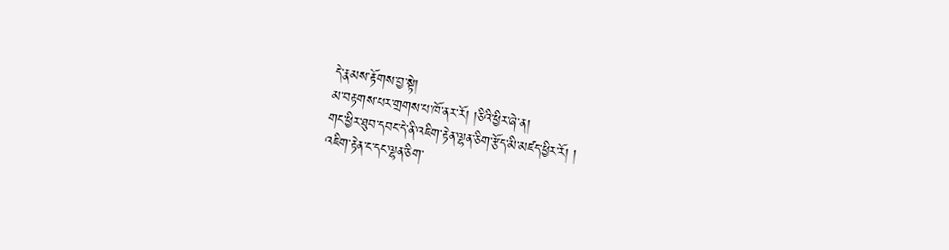དེ་རྣམས་རྟོགས་བྱ་སྟེ།
མ་བརྟགས་པར་གྲགས་པ་ཁོ་ནར་རོ། །ཅིའི་ཕྱིར་ཞེ་ན།
གང་ཕྱིར་ཐུབ་དབང་དེ་ནི་འཇིག་རྟེན་ལྷན་ཅིག་རྩོད་མི་མཛད་ཕྱིར་རོ། །
འཇིག་རྟེན་ང་དང་ལྷན་ཅིག་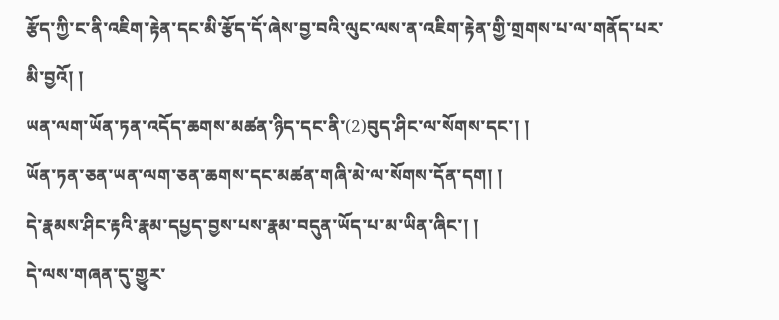རྩོད་ཀྱི་ང་ནི་འཇིག་རྟེན་དང་མི་རྩོད་དོ་ཞེས་བྱ་བའི་ལུང་ལས་ན་འཇིག་རྟེན་གྱི་གྲགས་པ་ལ་གནོད་པར་མི་བྱའོ། །
ཡན་ལག་ཡོན་ཏན་འདོད་ཆགས་མཚན་ཉིད་དང་ནི་(2)བུད་ཤིང་ལ་སོགས་དང་། །
ཡོན་ཏན་ཅན་ཡན་ལག་ཅན་ཆགས་དང་མཚན་གཞི་མེ་ལ་སོགས་དོན་དག། །
དེ་རྣམས་ཤིང་རྟའི་རྣམ་དཔྱད་བྱས་པས་རྣམ་བདུན་ཡོད་པ་མ་ཡིན་ཞིང་། །
དེ་ལས་གཞན་དུ་གྱུར་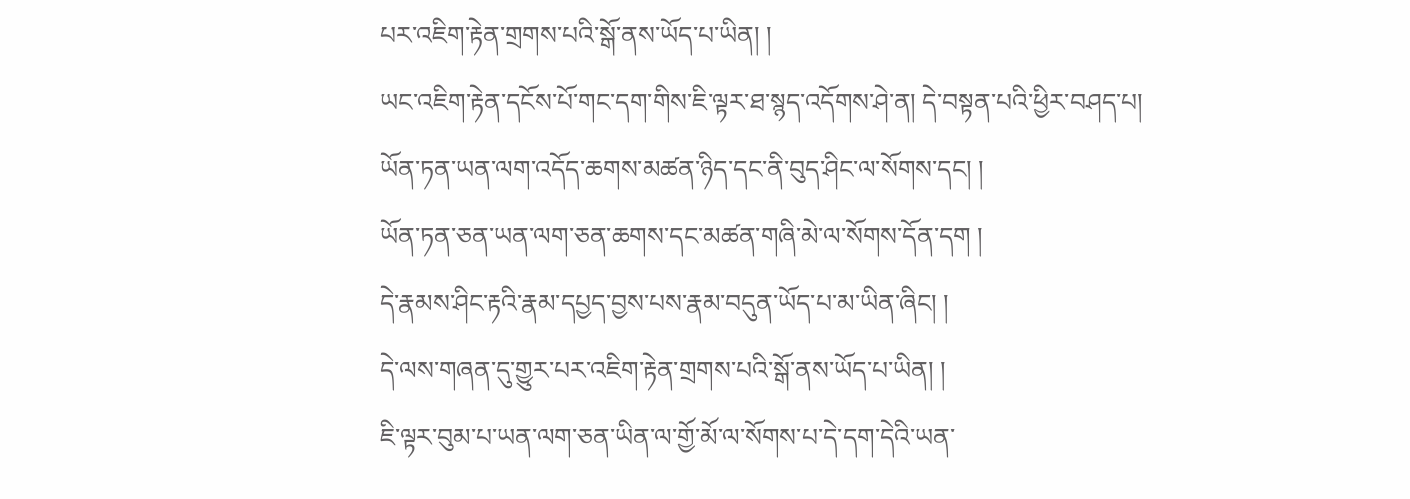པར་འཇིག་རྟེན་གྲགས་པའི་སྒོ་ནས་ཡོད་པ་ཡིན། །
ཡང་འཇིག་རྟེན་དངོས་པོ་གང་དག་གིས་ཇི་ལྟར་ཐ་སྙད་འདོགས་ཤེ་ན། དེ་བསྟན་པའི་ཕྱིར་བཤད་པ།
ཡོན་ཏན་ཡན་ལག་འདོད་ཆགས་མཚན་ཉིད་དང་ནི་བུད་ཤིང་ལ་སོགས་དང། །
ཡོན་ཏན་ཅན་ཡན་ལག་ཅན་ཆགས་དང་མཚན་གཞི་མེ་ལ་སོགས་དོན་དག །
དེ་རྣམས་ཤིང་རྟའི་རྣམ་དཔྱད་བྱས་པས་རྣམ་བདུན་ཡོད་པ་མ་ཡིན་ཞིང། །
དེ་ལས་གཞན་དུ་གྱུར་པར་འཇིག་རྟེན་གྲགས་པའི་སྒོ་ནས་ཡོད་པ་ཡིན། །
ཇི་ལྟར་བུམ་པ་ཡན་ལག་ཅན་ཡིན་ལ་གྱོ་མོ་ལ་སོགས་པ་དེ་དག་དེའི་ཡན་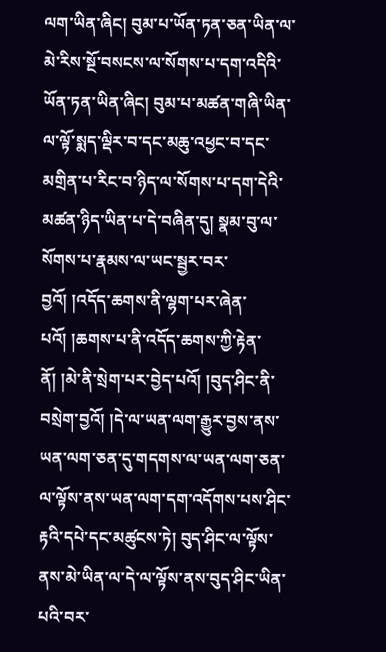ལག་ཡིན་ཞིང། བུམ་པ་ཡོན་ཏན་ཅན་ཡིན་ལ་མེ་རིས་སྔོ་བསངས་ལ་སོགས་པ་དག་འདིའི་ཡོན་ཏན་ཡིན་ཞིང། བུམ་པ་མཚན་གཞི་ཡིན་ལ་ལྟོ་སྨད་ལྡིར་བ་དང་མཆུ་འཕྱང་བ་དང་མགྲིན་པ་རིང་བ་ཉིད་ལ་སོགས་པ་དག་དེའི་མཚན་ཉིད་ཡིན་པ་དེ་བཞིན་དུ། སྣམ་བུ་ལ་སོགས་པ་རྣམས་ལ་ཡང་སྦྱར་བར་བྱའོ། །འདོད་ཆགས་ནི་ལྷག་པར་ཞེན་པའོ། །ཆགས་པ་ནི་འདོད་ཆགས་ཀྱི་རྟེན་ནོ། །མེ་ནི་སྲེག་པར་བྱེད་པའོ། །བུད་ཤིང་ནི་བསྲེག་བྱའོ། །དེ་ལ་ཡན་ལག་རྒྱུར་བྱས་ནས་ཡན་ལག་ཅན་དུ་གདགས་ལ་ཡན་ལག་ཅན་ལ་ལྟོས་ནས་ཡན་ལག་དག་འདོགས་པས་ཤིང་རྟའི་དཔེ་དང་མཚུངས་ཏེ། བུད་ཤིང་ལ་ལྟོས་ནས་མེ་ཡིན་ལ་དེ་ལ་ལྟོས་ནས་བུད་ཤིང་ཡིན་པའི་བར་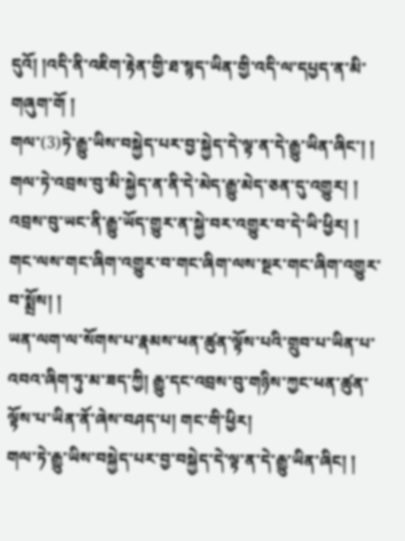དུའོ། །འདི་ནི་འཇིག་རྟེན་གྱི་ཐ་སྙད་ཡིན་གྱི་འདི་ལ་དཔྱད་ན་མི་གཞུག་གོ །
གལ་(3)ཏེ་རྒྱུ་ཡིས་བསྐྱེད་པར་བྱ་སྐྱེད་དེ་ལྟ་ན་དེ་རྒྱུ་ཡིན་ཞིང་། །
གལ་ཏེ་འབྲས་བུ་མི་སྐྱེད་ན་ནི་དེ་མེད་རྒྱུ་མེད་ཅན་དུ་འགྱུར། །
འབྲས་བུ་ཡང་ནི་རྒྱུ་ཡོད་གྱུར་ན་སྐྱེ་བར་འགྱུར་བ་དེ་ཡི་ཕྱིར། །
གང་ལས་གང་ཞིག་འགྱུར་བ་གང་ཞིག་ལས་སྔར་གང་ཞིག་འགྱུར་བ་སྨྲོས། །
ཡན་ལག་ལ་སོགས་པ་རྣམས་ཕན་ཚུན་ལྟོས་པའི་གྲུབ་པ་ཡིན་པ་འབའ་ཞིག་ཏུ་མ་ཟད་ཀྱི། རྒྱུ་དང་འབྲས་བུ་གཉིས་ཀྱང་ཕན་ཚུན་ལྟོས་པ་ཡིན་ནོ་ཞེས་བཤད་པ། གང་གི་ཕྱིར།
གལ་ཏེ་རྒྱུ་ཡིས་བསྐྱེད་པར་བྱ་བསྐྱེད་དེ་ལྟ་ན་དེ་རྒྱུ་ཡིན་ཞིང། །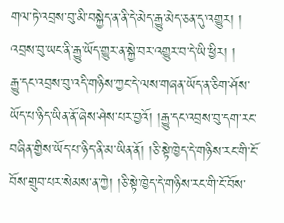གལ་ཏེ་འབྲས་བུ་མི་བསྐྱེད་ན་ནི་དེ་མེད་རྒྱུ་མེད་ཅན་དུ་འགྱུར། །
འབྲས་བུ་ཡང་ནི་རྒྱུ་ཡོད་གྱུར་ན་སྐྱེ་བར་འགྱུར་བ་དེ་ཡི་ཕྱིར། །
རྒྱུ་དང་འབྲས་བུ་འདི་གཉིས་ཀྱང་དེ་ལས་གཞན་ཡོད་ན་ཅིག་ཤོས་ཡོད་པ་ཉིད་ཡིན་ནོ་ཞེས་ཤེས་པར་བྱའོ། །རྒྱུ་དང་འབྲས་བུ་དག་རང་བཞིན་གྱིས་ཡོད་པ་ཉིད་ནི་མ་ཡིན་ནོ། །ཅི་སྟེ་ཁྱེད་དེ་གཉིས་རང་གི་ངོ་བོས་གྲུབ་པར་སེམས་ན་ཀྱེ། །ཅི་སྟེ་ཁྱེད་དེ་གཉིས་རང་གི་ངོ་བོས་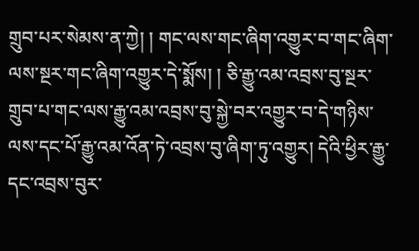གྲུབ་པར་སེམས་ན་ཀྱེ། ། གང་ལས་གང་ཞིག་འགྱུར་བ་གང་ཞིག་ལས་སྔར་གང་ཞིག་འགྱུར་དེ་སྨོས། ། ཅི་རྒྱུ་འམ་འབྲས་བུ་སྔར་གྲུབ་པ་གང་ལས་རྒྱུ་འམ་འབྲས་བུ་སྐྱེ་བར་འགྱུར་བ་དེ་གཉིས་ལས་དང་པོ་རྒྱུ་འམ་འོན་ཏེ་འབྲས་བུ་ཞིག་ཏུ་འགྱུར། དེའི་ཕྱིར་རྒྱུ་དང་འབྲས་བུར་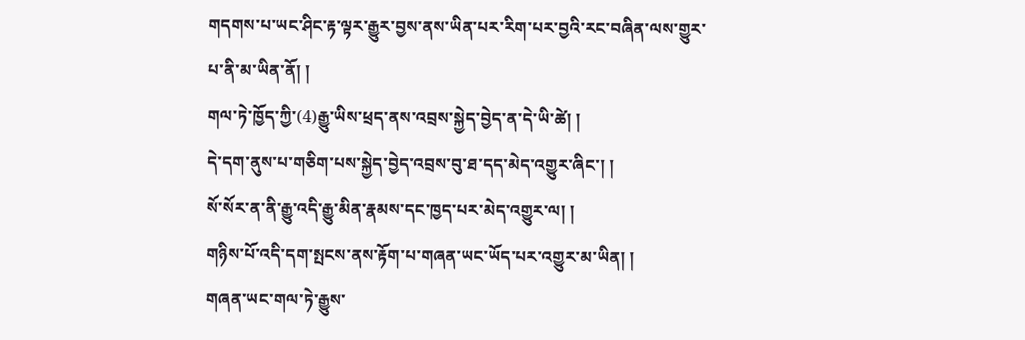གདགས་པ་ཡང་ཤིང་རྟ་ལྟར་རྒྱུར་བྱས་ནས་ཡིན་པར་རིག་པར་བྱའི་རང་བཞིན་ལས་གྱུར་པ་ནི་མ་ཡིན་ནོ། །
གལ་ཏེ་ཁྱོད་ཀྱི་(4)རྒྱུ་ཡིས་ཕྲད་ནས་འབྲས་སྐྱེད་བྱེད་ན་དེ་ཡི་ཚེ། །
དེ་དག་ནུས་པ་གཅིག་པས་སྐྱེད་བྱེད་འབྲས་བུ་ཐ་དད་མེད་འགྱུར་ཞིང་། །
སོ་སོར་ན་ནི་རྒྱུ་འདི་རྒྱུ་མིན་རྣམས་དང་ཁྱད་པར་མེད་འགྱུར་ལ། །
གཉིས་པོ་འདི་དག་སྤངས་ནས་རྟོག་པ་གཞན་ཡང་ཡོད་པར་འགྱུར་མ་ཡིན། །
གཞན་ཡང་གལ་ཏེ་རྒྱུས་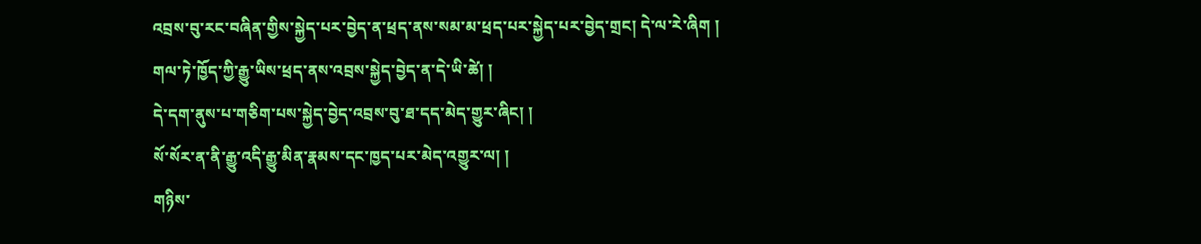འབྲས་བུ་རང་བཞིན་གྱིས་སྐྱེད་པར་བྱེད་ན་ཕྲད་ནས་སམ་མ་ཕྲད་པར་སྐྱེད་པར་བྱེད་གྲང། དེ་ལ་རེ་ཞིག །
གལ་ཏེ་ཁྱོད་ཀྱི་རྒྱུ་ཡིས་ཕྲད་ནས་འབྲས་སྐྱེད་བྱེད་ན་དེ་ཡི་ཚེ། །
དེ་དག་ནུས་པ་གཅིག་པས་སྐྱེད་བྱེད་འབྲས་བུ་ཐ་དད་མེད་གྱུར་ཞིང། །
སོ་སོར་ན་ནི་རྒྱུ་འདི་རྒྱུ་མིན་རྣམས་དང་ཁྱད་པར་མེད་འགྱུར་ལ། །
གཉིས་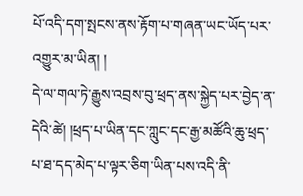པོ་འདི་དག་སྤངས་ནས་རྟོག་པ་གཞན་ཡང་ཡོད་པར་འགྱུར་མ་ཡིན། །
དེ་ལ་གལ་ཏེ་རྒྱུས་འབྲས་བུ་ཕྲད་ནས་སྐྱེད་པར་བྱེད་ན་དེའི་ཚེ། །ཕྲད་པ་ཡིན་དང་ཀླུང་དང་རྒྱ་མཚོའི་ཆུ་ཕྲད་པ་ཐ་དད་མེད་པ་ལྟར་ཅིག་ཡིན་པས་འདི་ནི་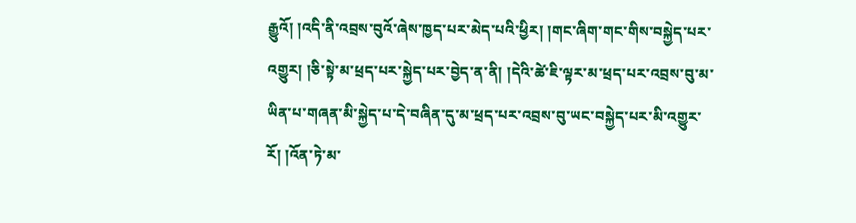རྒྱུའོ། །འདི་ནི་འབྲས་བུའོ་ཞེས་ཁྱད་པར་མེད་པའི་ཕྱིར། །གང་ཞིག་གང་གིས་བསྐྱེད་པར་འགྱུར། །ཅི་སྟེ་མ་ཕྲད་པར་སྐྱེད་པར་བྱེད་ན་ནི། །དེའི་ཚེ་ཇི་ལྟར་མ་ཕྲད་པར་འབྲས་བུ་མ་ཡིན་པ་གཞན་མི་སྐྱེད་པ་དེ་བཞིན་དུ་མ་ཕྲད་པར་འབྲས་བུ་ཡང་བསྐྱེད་པར་མི་འགྱུར་རོ། །འོན་ཏེ་མ་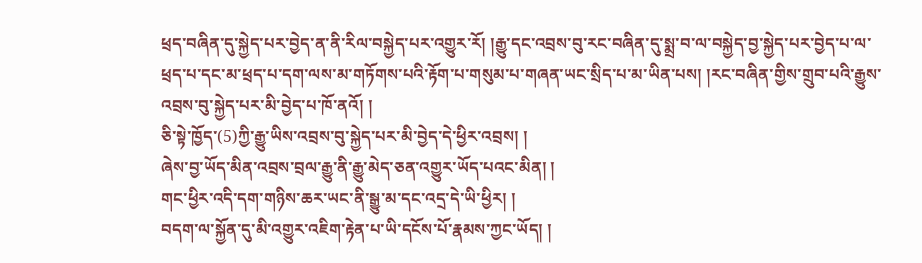ཕྲད་བཞིན་དུ་སྐྱེད་པར་བྱེད་ན་ནི་རིལ་བསྐྱེད་པར་འགྱུར་རོ། །རྒྱུ་དང་འབྲས་བུ་རང་བཞིན་དུ་སྨྲ་བ་ལ་བསྐྱེད་བྱ་སྐྱེད་པར་བྱེད་པ་ལ་ཕྲད་པ་དང་མ་ཕྲད་པ་དག་ལས་མ་གཏོགས་པའི་རྟོག་པ་གསུམ་པ་གཞན་ཡང་སྲིད་པ་མ་ཡིན་པས། །རང་བཞིན་གྱིས་གྲུབ་པའི་རྒྱུས་འབྲས་བུ་སྐྱེད་པར་མི་བྱེད་པ་ཁོ་ནའོ། །
ཅི་སྟེ་ཁྱོད་(5)ཀྱི་རྒྱུ་ཡིས་འབྲས་བུ་སྐྱེད་པར་མི་བྱེད་དེ་ཕྱིར་འབྲས། །
ཞེས་བྱ་ཡོད་མིན་འབྲས་བྲལ་རྒྱུ་ནི་རྒྱུ་མེད་ཅན་འགྱུར་ཡོད་པའང་མིན། །
གང་ཕྱིར་འདི་དག་གཉིས་ཆར་ཡང་ནི་སྒྱུ་མ་དང་འདྲ་དེ་ཡི་ཕྱིར། །
བདག་ལ་སྐྱོན་དུ་མི་འགྱུར་འཇིག་རྟེན་པ་ཡི་དངོས་པོ་རྣམས་ཀྱང་ཡོད། །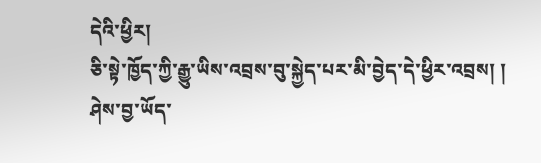དེའི་ཕྱིར།
ཅི་སྟེ་ཁྱོད་ཀྱི་རྒྱུ་ཡིས་འབྲས་བུ་སྐྱེད་པར་མི་བྱེད་དེ་ཕྱིར་འབྲས། །
ཤེས་བྱ་ཡོད་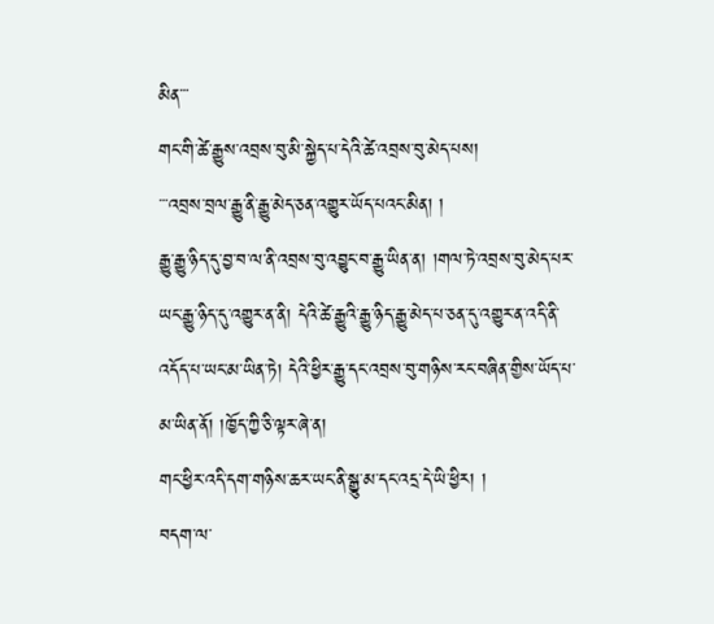མིན་་་
གང་གི་ཚེ་རྒྱུས་འབྲས་བུ་མི་སྐྱེད་པ་དེའི་ཚེ་འབྲས་བུ་མེད་པས།
་་་འབྲས་བྲལ་རྒྱུ་ནི་རྒྱུ་མེད་ཅན་འགྱུར་ཡོད་པའང་མིན། །
རྒྱུ་རྒྱུ་ཉིད་དུ་བྱ་བ་ལ་ནི་འབྲས་བུ་འབྱུང་བ་རྒྱུ་ཡིན་ན། །གལ་ཏེ་འབྲས་བུ་མེད་པར་ཡང་རྒྱུ་ཉིད་དུ་འགྱུར་ན་ནི། དེའི་ཚེ་རྒྱུའི་རྒྱུ་ཉིད་རྒྱུ་མེད་པ་ཅན་དུ་འགྱུར་ན་འདི་ནི་འདོད་པ་ཡང་མ་ཡིན་ཏེ། དེའི་ཕྱིར་རྒྱུ་དང་འབྲས་བུ་གཉིས་རང་བཞིན་གྱིས་ཡོད་པ་མ་ཡིན་ནོ། །ཁྱོད་ཀྱི་ཅི་ལྟར་ཞེ་ན།
གང་ཕྱིར་འདི་དག་གཉིས་ཆར་ཡང་ནི་སྒྱུ་མ་དང་འདྲ་དེ་ཡི་ཕྱིར། །
བདག་ལ་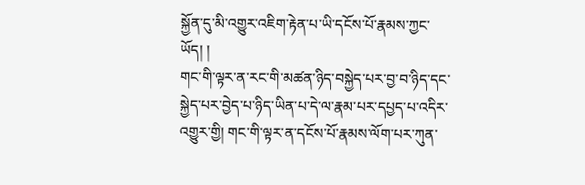སྐྱོན་དུ་མི་འགྱུར་འཇིག་རྟེན་པ་ཡི་དངོས་པོ་རྣམས་ཀྱང་ཡོད། །
གང་གི་ལྟར་ན་རང་གི་མཚན་ཉིད་བསྐྱེད་པར་བྱ་བ་ཉིད་དང་སྐྱེད་པར་བྱེད་པ་ཉིད་ཡིན་པ་དེ་ལ་རྣམ་པར་དཔྱད་པ་འདིར་འགྱུར་གྱི། གང་གི་ལྟར་ན་དངོས་པོ་རྣམས་ལོག་པར་ཀུན་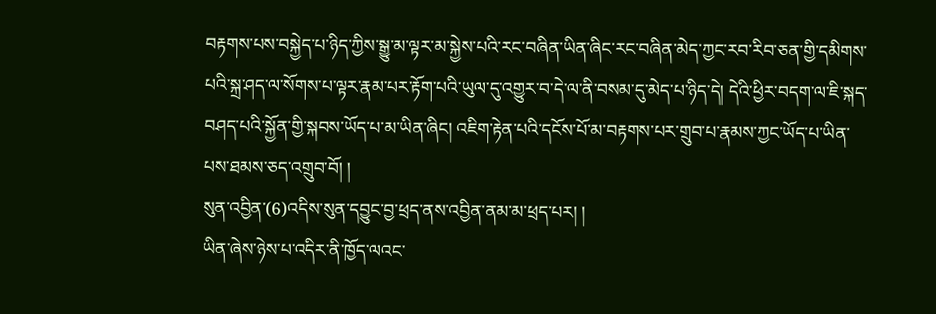བརྟགས་པས་བསྐྱེད་པ་ཉིད་ཀྱིས་སྒྱུ་མ་ལྟར་མ་སྐྱེས་པའི་རང་བཞིན་ཡིན་ཞིང་རང་བཞིན་མེད་ཀྱང་རབ་རིབ་ཅན་གྱི་དམིགས་པའི་སྐྲ་ཤད་ལ་སོགས་པ་ལྟར་རྣམ་པར་རྟོག་པའི་ཡུལ་དུ་འགྱུར་བ་དེ་ལ་ནི་བསམ་དུ་མེད་པ་ཉིད་དེ། དེའི་ཕྱིར་བདག་ལ་ཇི་སྐད་བཤད་པའི་སྐྱོན་གྱི་སྐབས་ཡོད་པ་མ་ཡིན་ཞིང། འཇིག་རྟེན་པའི་དངོས་པོ་མ་བརྟགས་པར་གྲུབ་པ་རྣམས་ཀྱང་ཡོད་པ་ཡིན་པས་ཐམས་ཅད་འགྲུབ་བོ། །
སུན་འབྱིན་(6)འདིས་སུན་དབྱུང་བྱ་ཕྲད་ནས་འབྱིན་ནམ་མ་ཕྲད་པར། །
ཡིན་ཞེས་ཉེས་པ་འདིར་ནི་ཁྱོད་ལའང་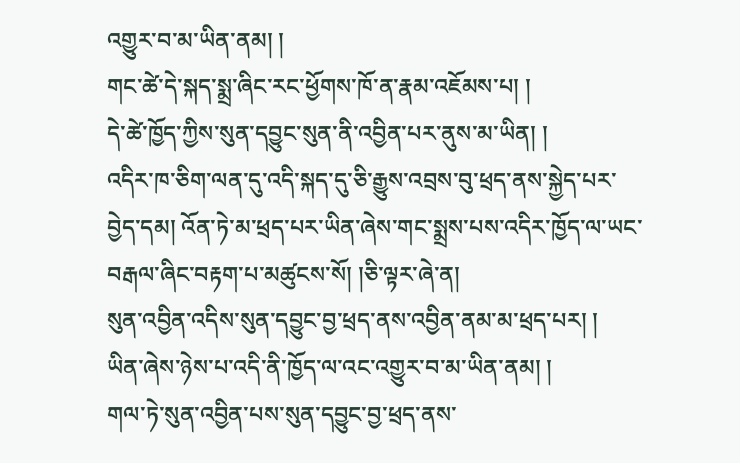འགྱུར་བ་མ་ཡིན་ནམ། །
གང་ཚེ་དེ་སྐད་སྨྲ་ཞིང་རང་ཕྱོགས་ཁོ་ན་རྣམ་འཇོམས་པ། །
དེ་ཚེ་ཁྱོད་ཀྱིས་སུན་དབྱུང་སུན་ནི་འབྱིན་པར་ནུས་མ་ཡིན། །
འདིར་ཁ་ཅིག་ལན་དུ་འདི་སྐད་དུ་ཅི་རྒྱུས་འབྲས་བུ་ཕྲད་ནས་སྐྱེད་པར་བྱེད་དམ། འོན་ཏེ་མ་ཕྲད་པར་ཡིན་ཞེས་གང་སྨྲས་པས་འདིར་ཁྱོད་ལ་ཡང་བརྒལ་ཞིང་བརྟག་པ་མཚུངས་སོ། །ཅི་ལྟར་ཞེ་ན།
སུན་འབྱིན་འདིས་སུན་དབྱུང་བྱ་ཕྲད་ནས་འབྱིན་ནམ་མ་ཕྲད་པར། །
ཡིན་ཞེས་ཉེས་པ་འདི་ནི་ཁྱོད་ལ་འང་འགྱུར་བ་མ་ཡིན་ནམ། །
གལ་ཏེ་སུན་འབྱིན་པས་སུན་དབྱུང་བྱ་ཕྲད་ནས་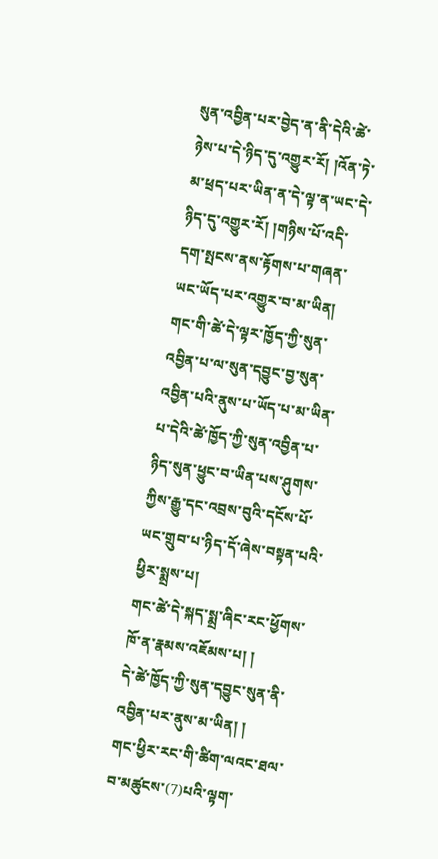སུན་འབྱིན་པར་བྱེད་ན་ནི་དེའི་ཚེ་ཉེས་པ་དེ་ཉིད་དུ་འགྱུར་རོ། །འོན་ཏེ་མ་ཕྲད་པར་ཡིན་ན་དེ་ལྟ་ན་ཡང་དེ་ཉིད་དུ་འགྱུར་རོ། །གཉིས་པོ་འདི་དག་སྤངས་ནས་རྟོགས་པ་གཞན་ཡང་ཡོད་པར་འགྱུར་བ་མ་ཡིན། གང་གི་ཚེ་དེ་ལྟར་ཁྱོད་ཀྱི་སུན་འབྱིན་པ་ལ་སུན་དབྱུང་བྱ་སུན་འབྱིན་པའི་ནུས་པ་ཡོད་པ་མ་ཡིན་པ་དེའི་ཚེ་ཁྱོད་ཀྱི་སུན་འབྱིན་པ་ཉིད་སུན་ཕྱུང་བ་ཡིན་པས་ཤུགས་ཀྱིས་རྒྱུ་དང་འབྲས་བུའི་དངོས་པོ་ཡང་གྲུབ་པ་ཉིད་དོ་ཞེས་བསྟན་པའི་ཕྱིར་སྨྲས་པ།
གང་ཚེ་དེ་སྐད་སྨྲ་ཞིང་རང་ཕྱོགས་ཁོ་ན་རྣམས་འཇོམས་པ། །
དེ་ཚེ་ཁྱོད་ཀྱི་སུན་དབྱུང་སུན་ནི་འབྱིན་པར་ནུས་མ་ཡིན། །
གང་ཕྱིར་རང་གི་ཚིག་ལའང་ཐལ་བ་མཚུངས་(7)པའི་ལྟག་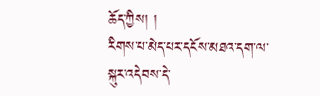ཆོད་ཀྱིས། །
རིགས་པ་མེད་པར་དངོས་མཐའ་དག་ལ་སྐུར་འདེབས་དེ་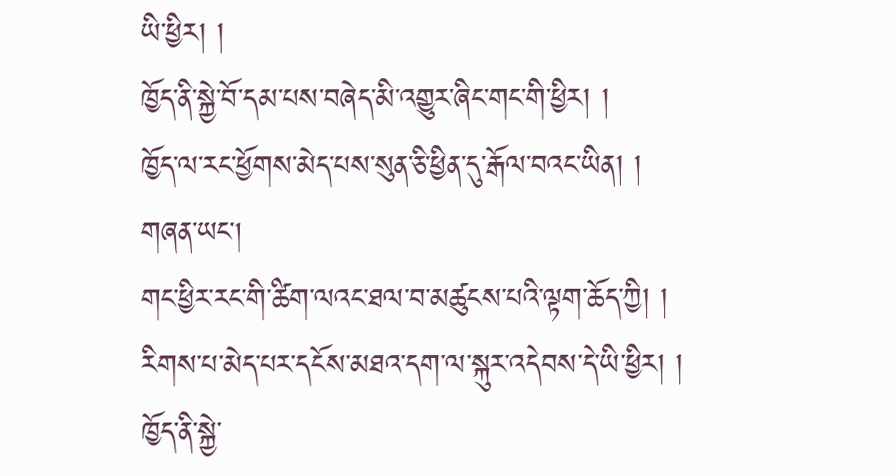ཡི་ཕྱིར། །
ཁྱོད་ནི་སྐྱེ་བོ་དམ་པས་བཞེད་མི་འགྱུར་ཞིང་གང་གི་ཕྱིར། །
ཁྱོད་ལ་རང་ཕྱོགས་མེད་པས་སུན་ཅི་ཕྱིན་དུ་རྒོལ་བའང་ཡིན། །
གཞན་ཡང།
གང་ཕྱིར་རང་གི་ཚིག་ལའང་ཐལ་བ་མཚུངས་པའི་ལྟག་ཆོད་ཀྱི། །
རིགས་པ་མེད་པར་དངོས་མཐའ་དག་ལ་སྐུར་འདེབས་དེ་ཡི་ཕྱིར། །
ཁྱོད་ནི་སྐྱེ་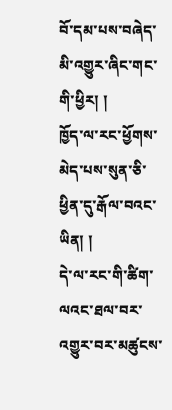བོ་དམ་པས་བཞེད་མི་འགྱུར་ཞིང་གང་གི་ཕྱིར། །
ཁྱོད་ལ་རང་ཕྱོགས་མེད་པས་སུན་ཅི་ཕྱིན་དུ་རྒོལ་བའང་ཡིན། །
དེ་ལ་རང་གི་ཚིག་ལའང་ཐལ་བར་འགྱུར་བར་མཚུངས་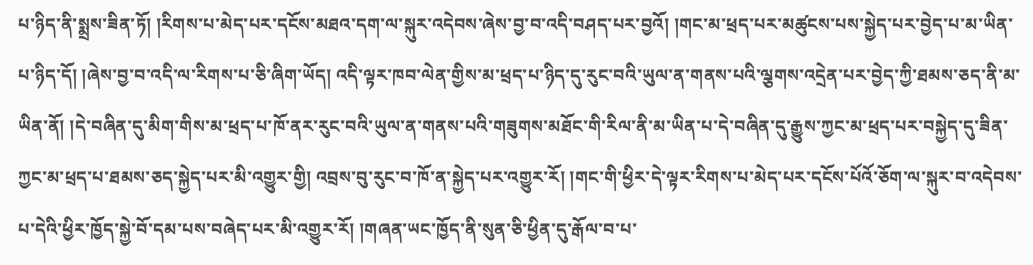པ་ཉིད་ནི་སྨྲས་ཟིན་ཏོ། །རིགས་པ་མེད་པར་དངོས་མཐའ་དག་ལ་སྐུར་འདེབས་ཞེས་བྱ་བ་འདི་བཤད་པར་བྱའོ། །གང་མ་ཕྲད་པར་མཚུངས་པས་སྐྱེད་པར་བྱེད་པ་མ་ཡིན་པ་ཉིད་དོ། །ཞེས་བྱ་བ་འདི་ལ་རིགས་པ་ཅི་ཞིག་ཡོད། འདི་ལྟར་ཁབ་ལེན་གྱིས་མ་ཕྲད་པ་ཉིད་དུ་རུང་བའི་ཡུལ་ན་གནས་པའི་ལྕགས་འདྲེན་པར་བྱེད་ཀྱི་ཐམས་ཅད་ནི་མ་ཡིན་ནོ། །དེ་བཞིན་དུ་མིག་གིས་མ་ཕྲད་པ་ཁོ་ནར་རུང་བའི་ཡུལ་ན་གནས་པའི་གཟུགས་མཐོང་གི་རིལ་ནི་མ་ཡིན་པ་དེ་བཞིན་དུ་རྒྱུས་ཀྱང་མ་ཕྲད་པར་བསྐྱེད་དུ་ཟིན་ཀྱང་མ་ཕྲད་པ་ཐམས་ཅད་སྐྱེད་པར་མི་འགྱུར་གྱི། འབྲས་བུ་རུང་བ་ཁོ་ན་སྐྱེད་པར་འགྱུར་རོ། །གང་གི་ཕྱིར་དེ་ལྟར་རིགས་པ་མེད་པར་དངོས་པོའོ་ཅོག་ལ་སྐུར་བ་འདེབས་པ་དེའི་ཕྱིར་ཁྱོད་སྐྱེ་བོ་དམ་པས་བཞེད་པར་མི་འགྱུར་རོ། །གཞན་ཡང་ཁྱོད་ནི་སུན་ཅི་ཕྱིན་དུ་རྒོལ་བ་པ་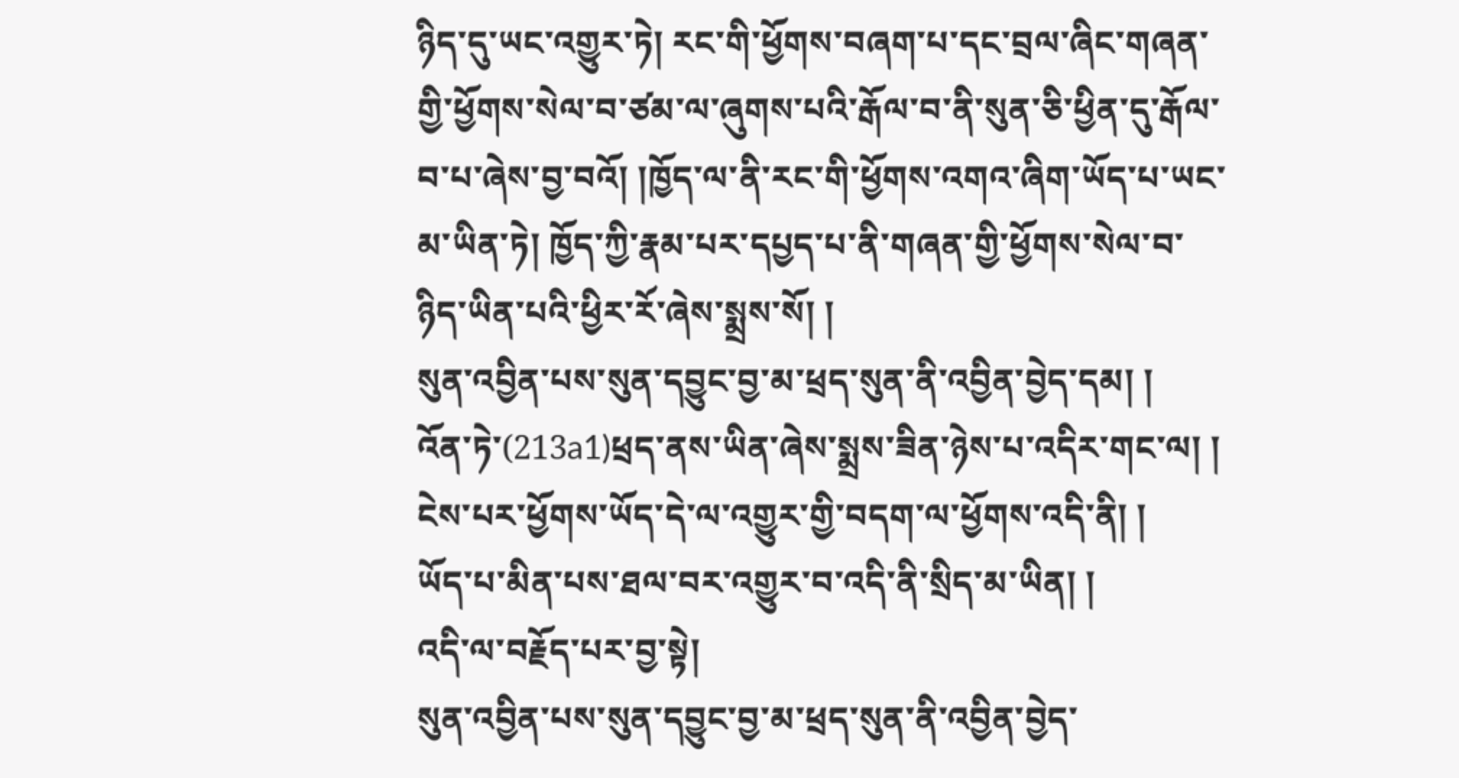ཉིད་དུ་ཡང་འགྱུར་ཏེ། རང་གི་ཕྱོགས་བཞག་པ་དང་བྲལ་ཞིང་གཞན་གྱི་ཕྱོགས་སེལ་བ་ཙམ་ལ་ཞུགས་པའི་རྒོལ་བ་ནི་སུན་ཅི་ཕྱིན་དུ་རྒོལ་བ་པ་ཞེས་བྱ་བའོ། །ཁྱོད་ལ་ནི་རང་གི་ཕྱོགས་འགའ་ཞིག་ཡོད་པ་ཡང་མ་ཡིན་ཏེ། ཁྱོད་ཀྱི་རྣམ་པར་དཔྱད་པ་ནི་གཞན་གྱི་ཕྱོགས་སེལ་བ་ཉིད་ཡིན་པའི་ཕྱིར་རོ་ཞེས་སྨྲས་སོ། །
སུན་འབྱིན་པས་སུན་དབྱུང་བྱ་མ་ཕྲད་སུན་ནི་འབྱིན་བྱེད་དམ། །
འོན་ཏེ་(213a1)ཕྲད་ནས་ཡིན་ཞེས་སྨྲས་ཟིན་ཉེས་པ་འདིར་གང་ལ། །
ངེས་པར་ཕྱོགས་ཡོད་དེ་ལ་འགྱུར་གྱི་བདག་ལ་ཕྱོགས་འདི་ནི། །
ཡོད་པ་མིན་པས་ཐལ་བར་འགྱུར་བ་འདི་ནི་སྲིད་མ་ཡིན། །
འདི་ལ་བརྗོད་པར་བྱ་སྟེ།
སུན་འབྱིན་པས་སུན་དབྱུང་བྱ་མ་ཕྲད་སུན་ནི་འབྱིན་བྱེད་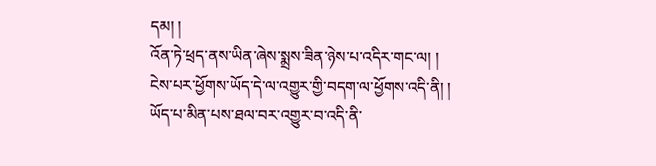དམ། །
འོན་ཏེ་ཕྲད་ནས་ཡིན་ཞེས་སྨྲས་ཟིན་ཉེས་པ་འདིར་གང་ལ། །
ངེས་པར་ཕྱོགས་ཡོད་དེ་ལ་འགྱུར་གྱི་བདག་ལ་ཕྱོགས་འདི་ནི། །
ཡོད་པ་མིན་པས་ཐལ་བར་འགྱུར་བ་འདི་ནི་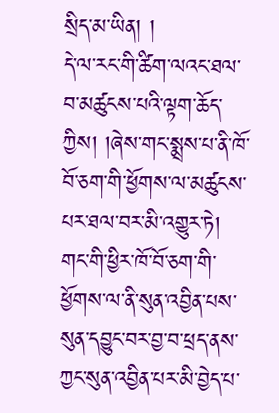སྲིད་མ་ཡིན། །
དེ་ལ་རང་གི་ཚིག་ལའང་ཐལ་བ་མཚུངས་པའི་ལྟག་ཆོད་ཀྱིས། །ཞེས་གང་སྨྲས་པ་ནི་ཁོ་བོ་ཅག་གི་ཕྱོགས་ལ་མཚུངས་པར་ཐལ་བར་མི་འགྱུར་ཏེ། གང་གི་ཕྱིར་ཁོ་བོ་ཅག་གི་ཕྱོགས་ལ་ནི་སུན་འབྱིན་པས་སུན་དབྱུང་བར་བྱ་བ་ཕྲད་ནས་ཀྱང་སུན་འབྱིན་པར་མི་བྱེད་པ་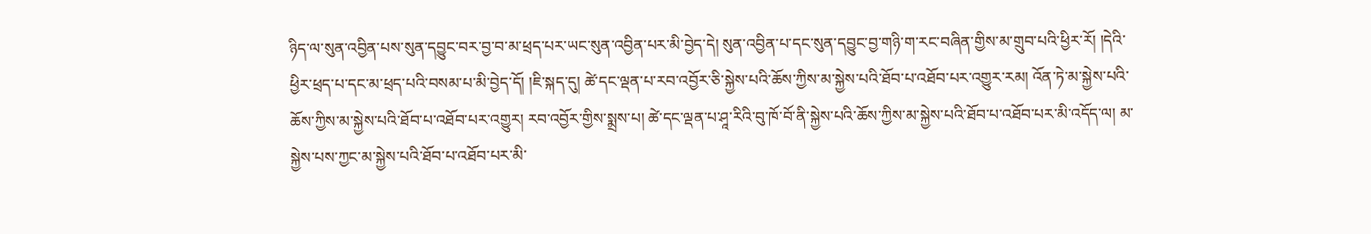ཉིད་ལ་སུན་འབྱིན་པས་སུན་དབྱུང་བར་བྱ་བ་མ་ཕྲད་པར་ཡང་སུན་འབྱིན་པར་མི་བྱེད་དེ། སུན་འབྱིན་པ་དང་སུན་དབྱུང་བྱ་གཉི་ག་རང་བཞིན་གྱིས་མ་གྲུབ་པའི་ཕྱིར་རོ། །དེའི་ཕྱིར་ཕྲད་པ་དང་མ་ཕྲད་པའི་བསམ་པ་མི་བྱེད་དོ། །ཇི་སྐད་དུ། ཚེ་དང་ལྡན་པ་རབ་འབྱོར་ཅི་སྐྱེས་པའི་ཆོས་ཀྱིས་མ་སྐྱེས་པའི་ཐོབ་པ་འཐོབ་པར་འགྱུར་རམ། འོན་ཏེ་མ་སྐྱེས་པའི་ཆོས་ཀྱིས་མ་སྐྱེས་པའི་ཐོབ་པ་འཐོབ་པར་འགྱུར། རབ་འབྱོར་གྱིས་སྨྲས་པ། ཚེ་དང་ལྡན་པ་ཤཱ་རིའི་བུ་ཁོ་བོ་ནི་སྐྱེས་པའི་ཆོས་ཀྱིས་མ་སྐྱེས་པའི་ཐོབ་པ་འཐོབ་པར་མི་འདོད་ལ། མ་སྐྱེས་པས་ཀྱང་མ་སྐྱེས་པའི་ཐོབ་པ་འཐོབ་པར་མི་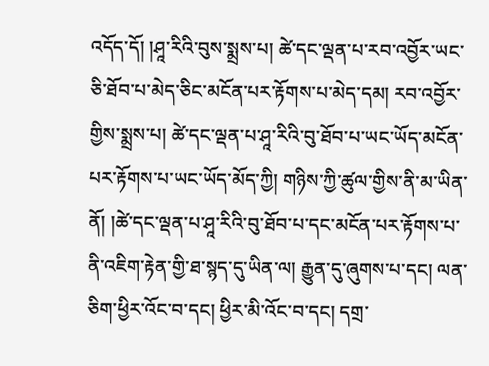འདོད་དོ། །ཤཱ་རིའི་བུས་སྨྲས་པ། ཚེ་དང་ལྡན་པ་རབ་འབྱོར་ཡང་ཅི་ཐོབ་པ་མེད་ཅིང་མངོན་པར་རྟོགས་པ་མེད་དམ། རབ་འབྱོར་གྱིས་སྨྲས་པ། ཚེ་དང་ལྡན་པ་ཤཱ་རིའི་བུ་ཐོབ་པ་ཡང་ཡོད་མངོན་པར་རྟོགས་པ་ཡང་ཡོད་མོད་ཀྱི། གཉིས་ཀྱི་ཚུལ་གྱིས་ནི་མ་ཡིན་ནོ། །ཚེ་དང་ལྡན་པ་ཤཱ་རིའི་བུ་ཐོབ་པ་དང་མངོན་པར་རྟོགས་པ་ནི་འཇིག་རྟེན་གྱི་ཐ་སྙད་དུ་ཡིན་ལ། རྒྱུན་དུ་ཞུགས་པ་དང། ལན་ཅིག་ཕྱིར་འོང་བ་དང། ཕྱིར་མི་འོང་བ་དང། དགྲ་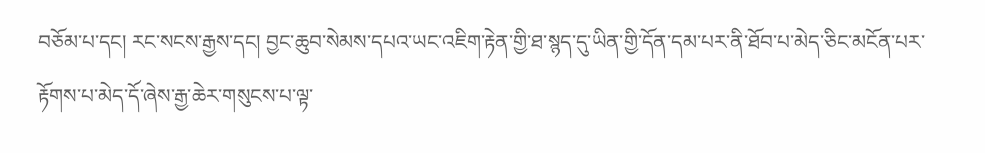བཅོམ་པ་དང། རང་སངས་རྒྱས་དང། བྱང་ཆུབ་སེམས་དཔའ་ཡང་འཇིག་རྟེན་གྱི་ཐ་སྙད་དུ་ཡིན་གྱི་དོན་དམ་པར་ནི་ཐོབ་པ་མེད་ཅིང་མངོན་པར་རྟོགས་པ་མེད་དོ་ཞེས་རྒྱ་ཆེར་གསུངས་པ་ལྟ་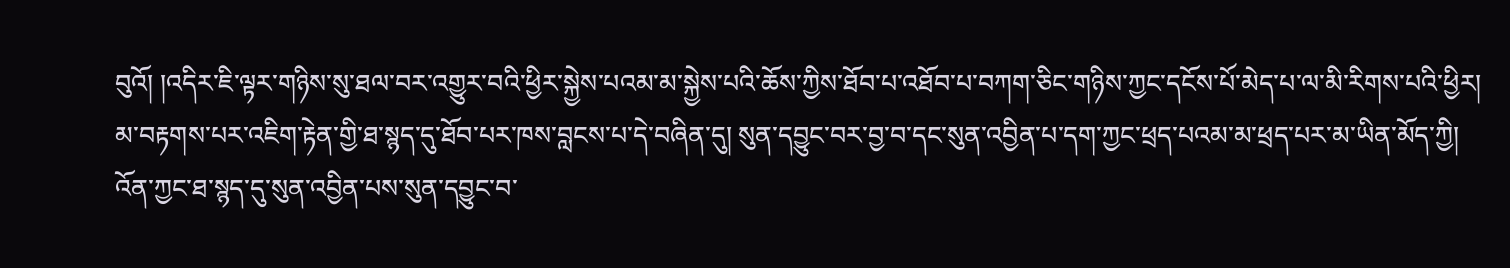བུའོ། །འདིར་ཇི་ལྟར་གཉིས་སུ་ཐལ་བར་འགྱུར་བའི་ཕྱིར་སྐྱེས་པའམ་མ་སྐྱེས་པའི་ཆོས་ཀྱིས་ཐོབ་པ་འཐོབ་པ་བཀག་ཅིང་གཉིས་ཀྱང་དངོས་པོ་མེད་པ་ལ་མི་རིགས་པའི་ཕྱིར། མ་བརྟགས་པར་འཇིག་རྟེན་གྱི་ཐ་སྙད་དུ་ཐོབ་པར་ཁས་བླངས་པ་དེ་བཞིན་དུ། སུན་དབྱུང་བར་བྱ་བ་དང་སུན་འབྱིན་པ་དག་ཀྱང་ཕྲད་པའམ་མ་ཕྲད་པར་མ་ཡིན་མོད་ཀྱི། འོན་ཀྱང་ཐ་སྙད་དུ་སུན་འབྱིན་པས་སུན་དབྱུང་བ་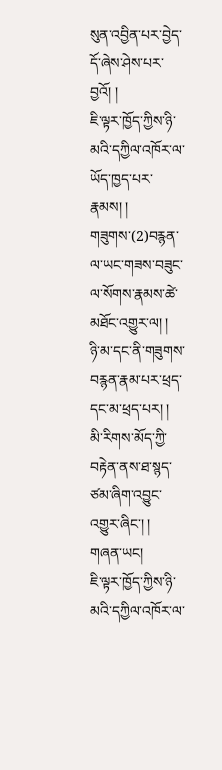སུན་འབྱིན་པར་བྱེད་དོ་ཞེས་ཤེས་པར་བྱའོ། །
ཇི་ལྟར་ཁྱོད་ཀྱིས་ཉི་མའི་དཀྱིལ་འཁོར་ལ་ཡོད་ཁྱད་པར་རྣམས། །
གཟུགས་(2)བརྙན་ལ་ཡང་གཟས་བཟུང་ལ་སོགས་རྣམས་ཚེ་མཐོང་འགྱུར་ལ། །
ཉི་མ་དང་ནི་གཟུགས་བརྙན་རྣམ་པར་ཕྲད་དང་མ་ཕྲད་པར། །
མི་རིགས་མོད་ཀྱི་བརྟེན་ནས་ཐ་སྙད་ཙམ་ཞིག་འབྱུང་འགྱུར་ཞིང་། །
གཞན་ཡང།
ཇི་ལྟར་ཁྱོད་ཀྱིས་ཉི་མའི་དཀྱིལ་འཁོར་ལ་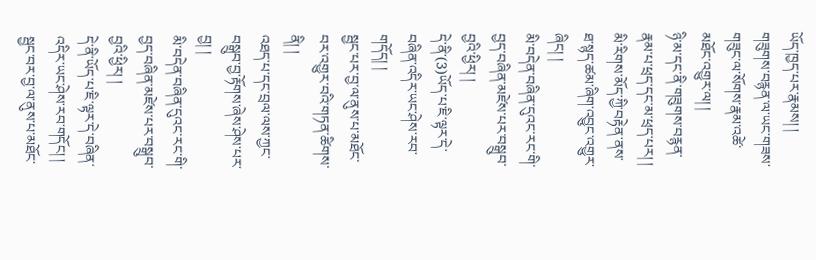ཡོད་ཁྱད་པར་རྣམས། །
གཟུགས་བརྙན་ལ་ཡང་གཟས་གཟུང་ལ་སོགས་རྣམ་འཚེ་མཐོང་འགྱུར་ལ། །
ཉི་མ་དང་ནི་གཟུགས་བརྙན་རྣམ་པ་ཕྲད་དང་མ་ཕྲད་པར། །
མི་རིགས་མོད་ཀྱི་བརྟེན་ནས་ཐ་སྙད་ཚམ་ཞིག་འབྱུང་འགྱུར་ཞིང། །
མི་བདེན་བཞིན་དུའང་རང་གི་བྱད་བཞིན་མཛེས་པར་བསྒྲུབ་བྱའི་ཕྱིར། །
དེ་ནི་(3)ཡོད་པ་ཇི་ལྟར་དེ་བཞིན་འདིར་ཡང་ཤེས་རབ་གདོད། །
སྦྱང་པར་བྱ་ལ་ནུས་པ་མཐོང་བར་འགྱུར་བའི་གཏན་ཚིགས་ནི། །
འཐད་པ་དང་བྲལ་ལས་ཀྱང་བསྒྲུབ་བྱ་རྟོགས་ཞེས་ཤེས་པར་བྱ། །
མི་བདེན་བཞིན་དུའང་རང་གི་བྱད་བཞིན་མཛེས་པར་བསྒྲུབ་བྱའི་ཕྱིར། །
དེ་ནི་ཡོད་པ་ཇི་ལྟར་དེ་བཞིན་འདིར་ཡང་ཤེས་རབ་གདོང། །
སྦྱང་བར་བྱ་ལ་ནུས་པ་མཐོང་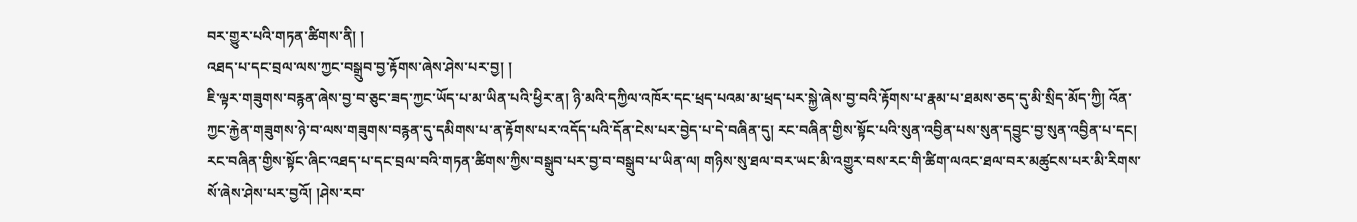བར་གྱུར་པའི་གཏན་ཚིགས་ནི། །
འཐད་པ་དང་བྲལ་ལས་ཀྱང་བསྒྲུབ་བྱ་རྟོགས་ཞེས་ཤེས་པར་བྱ། །
ཇི་ལྟར་གཟུགས་བརྙན་ཞེས་བྱ་བ་ཅུང་ཟད་ཀྱང་ཡོད་པ་མ་ཡིན་པའི་ཕྱིར་ན། ཉི་མའི་དཀྱིལ་འཁོར་དང་ཕྲད་པའམ་མ་ཕྲད་པར་སྐྱེ་ཞེས་བྱ་བའི་རྟོགས་པ་རྣམ་པ་ཐམས་ཅད་དུ་མི་སྲིད་མོད་ཀྱི། འོན་ཀྱང་རྐྱེན་གཟུགས་ཉེ་བ་ལས་གཟུགས་བརྙན་དུ་དམིགས་པ་ན་རྟོགས་པར་འདོད་པའི་དོན་ངེས་པར་བྱེད་པ་དེ་བཞིན་དུ། རང་བཞིན་གྱིས་སྟོང་པའི་སུན་འབྱིན་པས་སུན་དབྱུང་བྱ་སུན་འབྱིན་པ་དང། རང་བཞིན་གྱིས་སྟོང་ཞིང་འཐད་པ་དང་བྲལ་བའི་གཏན་ཚིགས་ཀྱིས་བསྒྲུབ་པར་བྱ་བ་བསྒྲུབ་པ་ཡིན་ལ། གཉིས་སུ་ཐལ་བར་ཡང་མི་འགྱུར་བས་རང་གི་ཚིག་ལའང་ཐལ་བར་མཚུངས་པར་མི་རིགས་སོ་ཞེས་ཤེས་པར་བྱའོ། །ཤེས་རབ་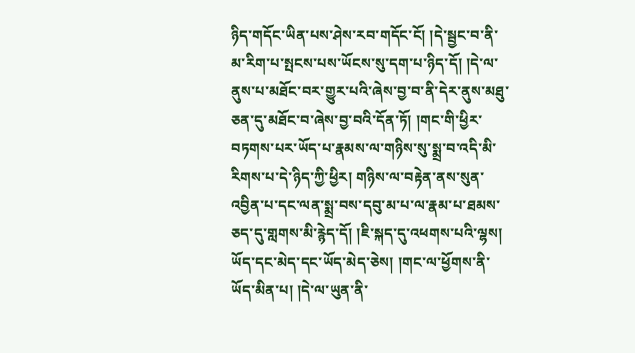ཉིད་གདོང་ཡིན་པས་ཤེས་རབ་གདོང་ངོ། །དེ་སྦྱང་བ་ནི་མ་རིག་པ་སྤངས་པས་ཡོངས་སུ་དག་པ་ཉིད་དོ། །དེ་ལ་ནུས་པ་མཐོང་བར་གྱུར་པའི་ཞེས་བྱ་བ་ནི་དེར་ནུས་མཐུ་ཅན་དུ་མཐོང་བ་ཞེས་བྱ་བའི་དོན་ཏོ། །གང་གི་ཕྱིར་བཏགས་པར་ཡོད་པ་རྣམས་ལ་གཉིས་སུ་སྨྲ་བ་འདི་མི་རིགས་པ་དེ་ཉིད་ཀྱི་ཕྱིར། གཉིས་ལ་བརྟེན་ནས་སུན་འབྱིན་པ་དང་ལན་སྨྲ་བས་དབུ་མ་པ་ལ་རྣམ་པ་ཐམས་ཅད་དུ་གླགས་མི་རྙེད་དོ། །ཇི་སྐད་དུ་འཕགས་པའི་ལྷས། ཡོད་དང་མེད་དང་ཡོད་མེད་ཅེས། །གང་ལ་ཕྱོགས་ནི་ཡོད་མིན་པ། །དེ་ལ་ཡུན་ནི་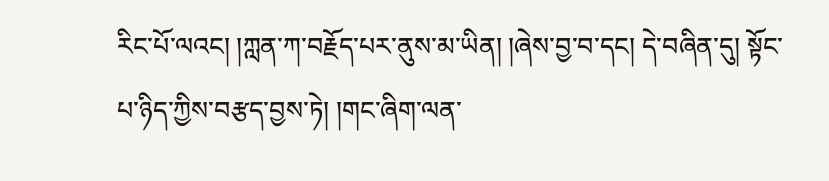རིང་པོ་ལའང། །ཀླན་ཀ་བརྗོད་པར་ནུས་མ་ཡིན། །ཞེས་བྱ་བ་དང། དེ་བཞིན་དུ། སྟོང་པ་ཉིད་ཀྱིས་བརྩད་བྱས་ཏེ། །གང་ཞིག་ལན་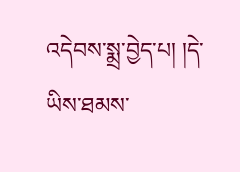འདེབས་སྨྲ་བྱེད་པ། །དེ་ཡིས་ཐམས་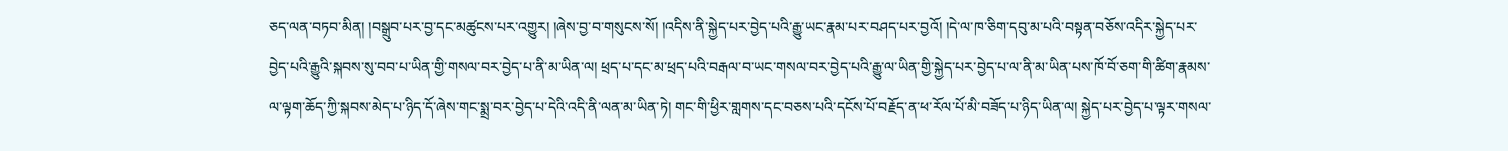ཅད་ལན་བཏབ་མིན། །བསྒྲུབ་པར་བྱ་དང་མཚུངས་པར་འགྱུར། །ཞེས་བྱ་བ་གསུངས་སོ། །འདིས་ནི་སྐྱེད་པར་བྱེད་པའི་རྒྱུ་ཡང་རྣམ་པར་བཤད་པར་བྱའོ། །དེ་ལ་ཁ་ཅིག་དབུ་མ་པའི་བསྟན་བཅོས་འདིར་སྐྱེད་པར་བྱེད་པའི་རྒྱུའི་སྐབས་སུ་བབ་པ་ཡིན་གྱི་གསལ་བར་བྱེད་པ་ནི་མ་ཡིན་ལ། ཕྲད་པ་དང་མ་ཕྲད་པའི་བརྒལ་བ་ཡང་གསལ་བར་བྱེད་པའི་རྒྱུ་ལ་ཡིན་གྱི་སྐྱེད་པར་བྱེད་པ་ལ་ནི་མ་ཡིན་པས་ཁོ་བོ་ཅག་གི་ཚིག་རྣམས་ལ་ལྟག་ཆོད་ཀྱི་སྐབས་མེད་པ་ཉིད་དོ་ཞེས་གང་སྨྲ་བར་བྱེད་པ་དེའི་འདི་ནི་ལན་མ་ཡིན་ཏེ། གང་གི་ཕྱིར་གླགས་དང་བཅས་པའི་དངོས་པོ་བརྗོད་ན་ཕ་རོལ་པོ་མི་བཟོད་པ་ཉིད་ཡིན་ལ། སྐྱེད་པར་བྱེད་པ་ལྟར་གསལ་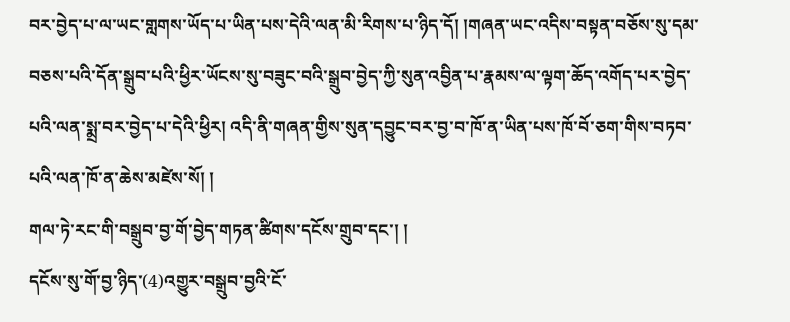བར་བྱེད་པ་ལ་ཡང་གླགས་ཡོད་པ་ཡིན་པས་དེའི་ལན་མི་རིགས་པ་ཉིད་དོ། །གཞན་ཡང་འདིས་བསྟན་བཅོས་སུ་དམ་བཅས་པའི་དོན་སྒྲུབ་པའི་ཕྱིར་ཡོངས་སུ་བཟུང་བའི་སྒྲུབ་བྱེད་ཀྱི་སུན་འབྱིན་པ་རྣམས་ལ་ལྟག་ཆོད་འགོད་པར་བྱེད་པའི་ལན་སྨྲ་བར་བྱེད་པ་དེའི་ཕྱིར། འདི་ནི་གཞན་གྱིས་སུན་དབྱུང་བར་བྱ་བ་ཁོ་ན་ཡིན་པས་ཁོ་བོ་ཅག་གིས་བཏབ་པའི་ལན་ཁོ་ན་ཆེས་མཛེས་སོ། །
གལ་ཏེ་རང་གི་བསྒྲུབ་བྱ་གོ་བྱེད་གཏན་ཚིགས་དངོས་གྲུབ་དང་། །
དངོས་སུ་གོ་བྱ་ཉིད་(4)འགྱུར་བསྒྲུབ་བྱའི་ངོ་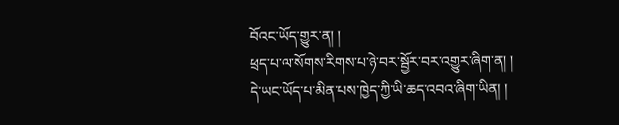བོའང་ཡོད་གྱུར་ན། །
ཕྲད་པ་ལ་སོགས་རིགས་པ་ཉེ་བར་སྦྱོར་བར་འགྱུར་ཞིག་ན། །
དེ་ཡང་ཡོད་པ་མིན་པས་ཁྱེད་ཀྱི་ཡི་ཆད་འབའ་ཞིག་ཡིན། །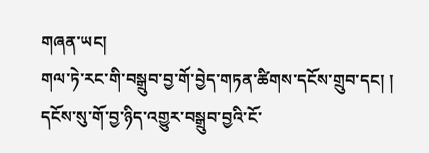གཞན་ཡང།
གལ་ཏེ་རང་གི་བསྒྲུབ་བྱ་གོ་བྱེད་གཏན་ཚིགས་དངོས་གྲུབ་དང། །
དངོས་སུ་གོ་བྱ་ཉིད་འགྱུར་བསྒྲུབ་བྱའི་ངོ་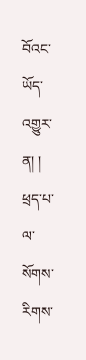བོའང་ཡོད་འགྱུར་ན། །
ཕྲད་པ་ལ་སོགས་རིགས་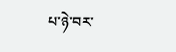པ་ཉེ་བར་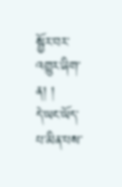སྦྱོར་བར་འགྱུར་ཞིག་ན། །
དེ་ཡང་ཡོད་པ་མིན་པས་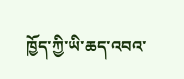ཁྱོད་ཀྱི་ཡི་ཆད་འབའ་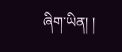ཞིག་ཡིན། །